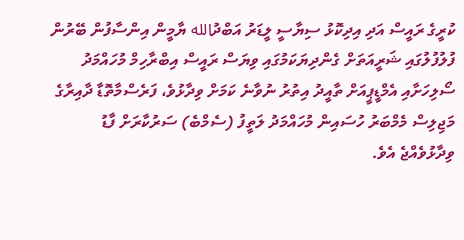ކުރީގެ ރައީސް އަދި އިދިކޮޅު ސިޔާސީ ލީޑަރު އަބްދުالله ޔާމީން އިންސާފުން ބޭރުން ފުލުފުލުގައި ޝަރީއަތަށް ގެންދިޔަކަމުގައި ވިޔަސް ރައީސް އިބްރާހިމް މުހައްމަދު ސޯލިހަށާއި އެމްޑީޕީއަށް ތާއީދު އިތުރު ނުވާނެ ކަމަށް ވިދާޅުވެ، ފަރެސްމާތޮޑާ ދާއިރާގެ މަޖިލިސް މެމްބަރު ހުސައިން މުހައްމަދު ލަތީފު (ސެމްބެ) ސަރުކާރަށް ފާޑު ވިދާޅުވެއްޖެ އެވެ.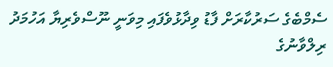ސެމްބެގެ ސަރުކާރަށް ފާޑު ވިދާޅުވެފައި މިވަނީ ނޫސްވެރިޔާ އަހުމަދު ރިލްވާނުގެ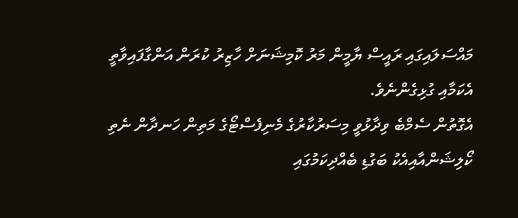މައްސަލައިގައި ރައީސް ޔާމީން މަރު ކޮމިޝަނަށް ހާޒިރު ކުރަން އަންގާފައިވާތީ އެކަމާއި ގުޅިގެންނެވެ.
އެގޮތުން ސެމްބެ ވިދާޅުވީ މިސަރުކާރުގެ މެނިފެސްޓޯގެ މަތިން ހަނދާން ނެތި ކޯލިޝަންއާއިއެކު ބަގުޑި ބެއްދިކަމުގައި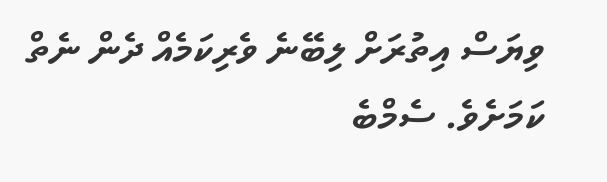ވިޔަސް އިތުރަށް ލިބޭނެ ވެރިކަމެއް ދެން ނެތް ކަމަށެވެ. ސެމްބެ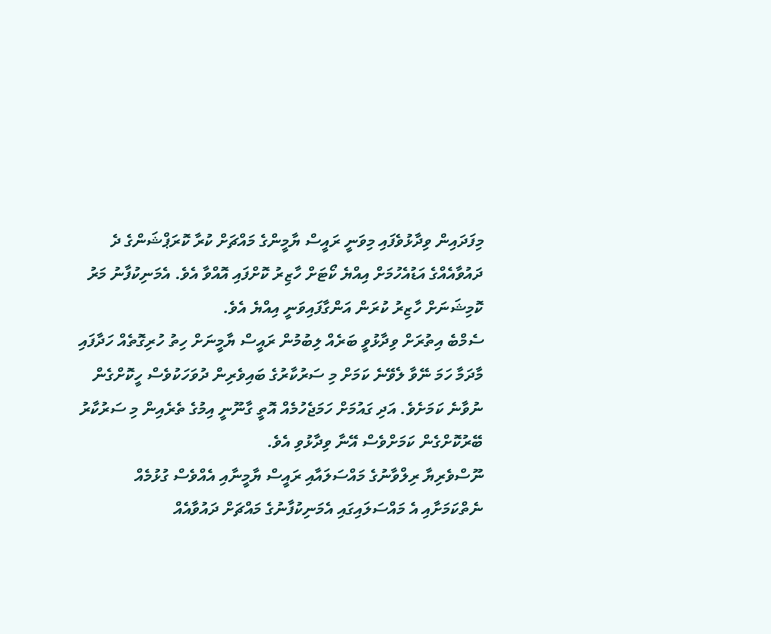މިފަދައިން ވިދާޅުވެފައި މިވަނީ ރައީސް ޔާމީންގެ މައްޗަށް ކުރާ ކޮރަޕްޝަންގެ ދެ ދައުވާއެއްގެ އަޑުއެހުމަށް އިއްޔެ ކޯޓަށް ހާޒިރު ކޮށްފައި އޮއްވާ އެވެ. އެމަނިކުފާނު މަރު ކޮމިޝަނަށް ހާޒިރު ކުރަން އަންގާފައިވަނީ އިއްޔެ އެވެ.
ސެމްބެ އިތުރަށް ވިދާޅުވީ ބަރެއް ލިބުމުން ރައީސް ޔާމީނަށް ހިތު ހުރިގޮތެއް ހަދާފައި މާދަމާ ހަމަ ނޭވާ ލެވޭނެ ކަމަށް މި ސަރުކާރުގެ ބައިވެރިން ދުވަހަކުވެސް ހީކޮށްގެން ނުވާނެ ކަމަށެވެ. އަދި ގައުމަށް ހަމަޖެހުމެއް އޮތީ ގާނޫނީ އިމުގެ ތެރެއިން މި ސަރުކާރު ބޭރުކޮށްގެން ކަމަށްވެސް އޭނާ ވިދާޅުވި އެވެ.
ނޫސްވެރިޔާ ރިލްވާނުގެ މައްސަލައާއި ރައީސް ޔާމީނާއި އެއްވެސް ގުޅުމެއް ނެތްކަމަށާއި އެ މައްސަލައިގައި އެމަނިކުފާނުގެ މައްޗަށް ދައުވާއެއް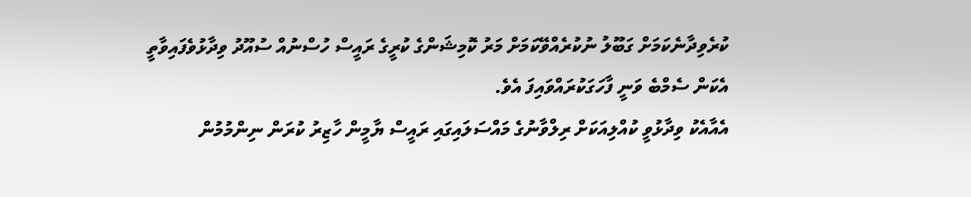ކުރެވިދާނެކަމަށް ގަބޫލު ނުކުރެއްވޭކަމަށް މަރު ކޮމިޝަންގެ ކުރީގެ ރައީސް ހުސްނުއް ސުއޫދު ވިދާޅުވެފައިވާތީ އެކަން ސެމްބެ ވަނީ ފާހަގަކުރައްވައިފަ އެވެ.
އެއާއެކު ވިދާޅުވީ ކުއްލިއަކަށް ރިލްވާނުގެ މައްސަލައިގައި ރައީސް ޔާމީން ހާޒިރު ކުރަން ނިންމުމުން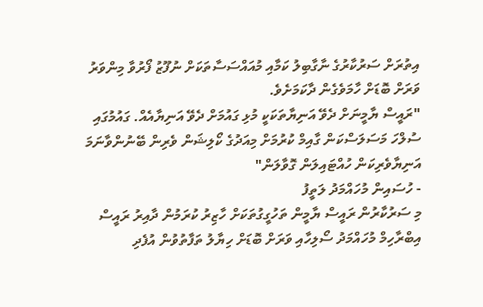އިތުރަށް ސަރުކާރުގެ ނާގާބިލު ކަމާއި މުއައްސަސާތަކަށް ނުފޫޒު ފޯރުވާ މިންވަރު ވަރަށް ބޮޑަށް ހާމަވެގެން ދާކަމަށެވެ.
"ރައީސް ޔާމީނަށް ދެވޭ އަނިޔާތަކަކީ މުޅި ގައުމަށް ދެވޭ އަނިޔާއެއް. ގައުމުގައި ސުލްހަ މަސަލަސްކަން ގާއިމް ކުރުމަށް މިއަދުގެ ކޯލިޝަން ވެރިން ބޭނުންވާނަމަ އަނިޔާވެރިކަން ހުއްޓައިލަން ގޮވާލަން"
- ހުސައިން މުހައްމަދު ލަތީފު
މި ސަރުކާރުން ރައީސް ޔާމީން ތަހުގީގުތަކަށް ހާޒިރު ކުރަމުން ދާއިރު ރައީސް އިބްރާހިމް މުހައްމަދު ސޯލިހާއި ވަރަށް ބޮޑަށް ހިޔާލު ތަފާތުވުން އުފެދި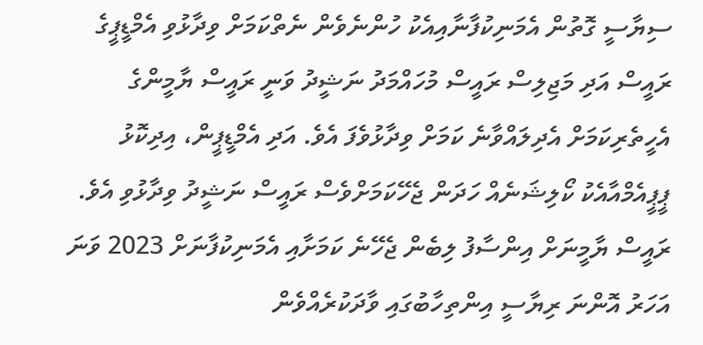ސިޔާސީ ގޮތުން އެމަނިކުފާނާއިއެކު ހުންނެވެން ނެތްކަމަށް ވިދާޅުވި އެމްޑީޕީގެ ރައީސް އަދި މަޖިލިސް ރައީސް މުހައްމަދު ނަޝީދު ވަނީ ރައީސް ޔާމީންގެ އެހީތެރިކަމަށް އެދިލައްވާނެ ކަމަށް ވިދާޅުވެފަ އެވެ. އަދި އެމްޑީޕީން، އިދިކޮޅު ޕީޕީއެމްއާއެކު ކޯލިޝަނެއް ހަދަން ޖެހޭކަމަށްވެސް ރައީސް ނަޝީދު ވިދާޅުވި އެވެ.
ރައީސް ޔާމީނަށް އިންސާފު ލިބެން ޖެހޭނެ ކަމަށާއި އެމަނިކުފާނަށް 2023 ވަނަ އަހަރު އޮންނަ ރިޔާސީ އިންތިހާބުގައި ވާދަކުރެއްވެން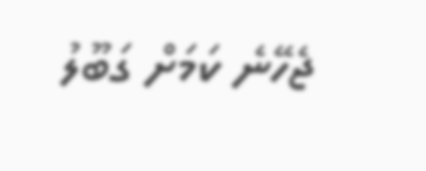ޖެހޭނެ ކަމަށް ގަބޫލު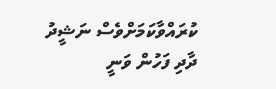ކުރައްވާކަމަށްވެސް ނަޝީދު ދާދި ފަހުން ވަނީ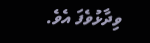ވިދާޅުވެފަ އެވެ.